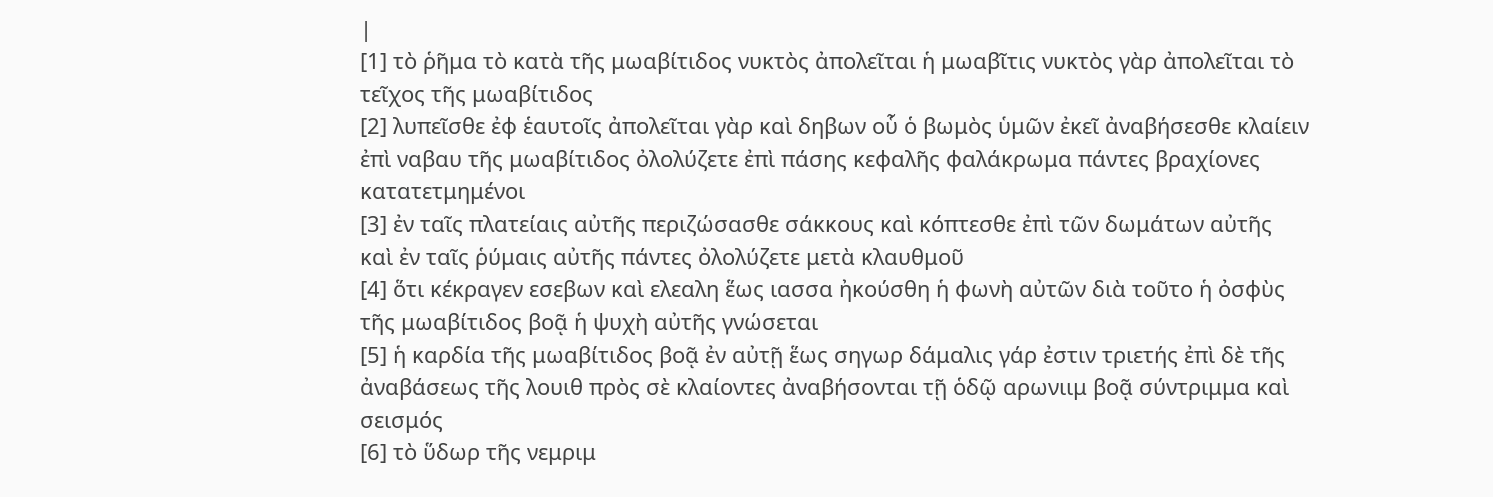|
[1] τὸ ῥῆμα τὸ κατὰ τῆς μωαβίτιδος νυκτὸς ἀπολεῖται ἡ μωαβῖτις νυκτὸς γὰρ ἀπολεῖται τὸ τεῖχος τῆς μωαβίτιδος
[2] λυπεῖσθε ἐφ ἑαυτοῖς ἀπολεῖται γὰρ καὶ δηβων οὗ ὁ βωμὸς ὑμῶν ἐκεῖ ἀναβήσεσθε κλαίειν ἐπὶ ναβαυ τῆς μωαβίτιδος ὀλολύζετε ἐπὶ πάσης κεφαλῆς φαλάκρωμα πάντες βραχίονες κατατετμημένοι
[3] ἐν ταῖς πλατείαις αὐτῆς περιζώσασθε σάκκους καὶ κόπτεσθε ἐπὶ τῶν δωμάτων αὐτῆς καὶ ἐν ταῖς ῥύμαις αὐτῆς πάντες ὀλολύζετε μετὰ κλαυθμοῦ
[4] ὅτι κέκραγεν εσεβων καὶ ελεαλη ἕως ιασσα ἠκούσθη ἡ φωνὴ αὐτῶν διὰ τοῦτο ἡ ὀσφὺς τῆς μωαβίτιδος βοᾷ ἡ ψυχὴ αὐτῆς γνώσεται
[5] ἡ καρδία τῆς μωαβίτιδος βοᾷ ἐν αὐτῇ ἕως σηγωρ δάμαλις γάρ ἐστιν τριετής ἐπὶ δὲ τῆς ἀναβάσεως τῆς λουιθ πρὸς σὲ κλαίοντες ἀναβήσονται τῇ ὁδῷ αρωνιιμ βοᾷ σύντριμμα καὶ σεισμός
[6] τὸ ὕδωρ τῆς νεμριμ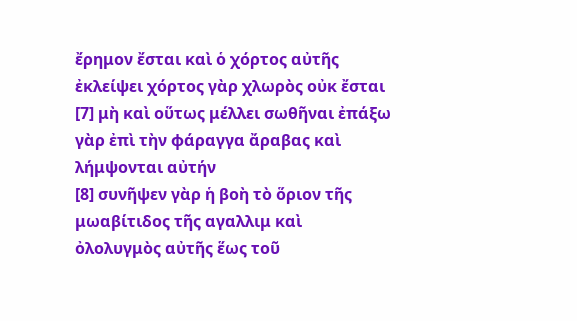ἔρημον ἔσται καὶ ὁ χόρτος αὐτῆς ἐκλείψει χόρτος γὰρ χλωρὸς οὐκ ἔσται
[7] μὴ καὶ οὕτως μέλλει σωθῆναι ἐπάξω γὰρ ἐπὶ τὴν φάραγγα ἄραβας καὶ λήμψονται αὐτήν
[8] συνῆψεν γὰρ ἡ βοὴ τὸ ὅριον τῆς μωαβίτιδος τῆς αγαλλιμ καὶ ὀλολυγμὸς αὐτῆς ἕως τοῦ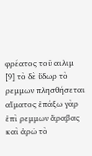φρέατος τοῦ αιλιμ
[9] τὸ δὲ ὕδωρ τὸ ρεμμων πλησθήσεται αἵματος ἐπάξω γὰρ ἐπὶ ρεμμων ἄραβας καὶ ἀρῶ τὸ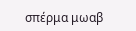σπέρμα μωαβ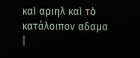καὶ αριηλ καὶ τὸ κατάλοιπον αδαμα
|